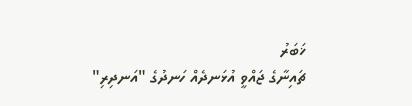ޚަބަރު
ޗައިނާގެ ޖައްވީ އުޅަނދެއް ހަނދުގެ "އަނދިރި"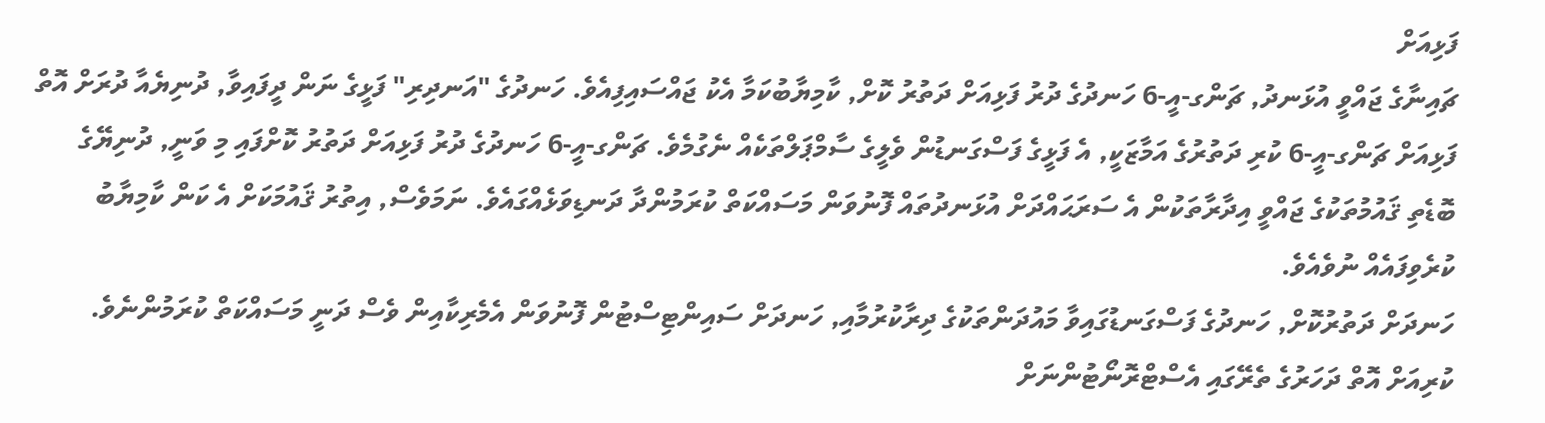ފަޅިއަށް
ޗައިނާގެ ޖައްވީ އުޅަނދު, ޗަންގ-އީ-6 ހަނދުގެ ދުރު ފަޅިއަށް ދަތުރު ކޮށް, ކާމިޔާބުކަމާ އެކު ޖައްސައިފިއެވެ. ހަނދުގެ "އަނދިރި" ފަޅީގެ ނަން ދީފައިވާ, ދުނިޔެއާ ދުރަށް އޮތް ފަޅިއަށް ޗަންގ-އީ-6 ކުރި ދަތުރުގެ އަމާޒަކީ, އެ ފަޅީގެ ފަސްގަނޑުން ވެލީގެ ސާމްޕަލްތަކެއް ނެގުމެވެ. ޗަންގ-އީ-6 ހަނދުގެ ދުރު ފަޅިއަށް ދަތުރު ކޮށްފައި މި ވަނީ, ދުނިޔޭގެ ބޮޑެތި ޤައުމުތަކުގެ ޖައްވީ އިދާރާތަކުން އެ ސަރަޙައްދަށް އުޅަނދުތައް ފޮނުވަން މަސައްކަތް ކުރަމުންދާ ދަނޑިވަޅެއްގައެވެ. ނަމަވެސް, އިތުރު ޤައުމަކަށް އެ ކަން ކާމިޔާބު ކުރެވިފައެއް ނުވެއެވެ.
ހަނދަށް ދަތުރުކޮށް, ހަނދުގެ ފަސްގަނޑުގައިވާ މައުދަންތަކުގެ ދިރާކުރުމާއި, ހަނދަށް ސައިންޓިސްޓުން ފޮނުވަން އެމެރިކާއިން ވެސް ދަނީ މަސައްކަތް ކުރަމުންނެވެ. ކުރިއަށް އޮތް ދަހަރުގެ ތެރޭގައި އެސްޓްރޮނޯޓުންނަށް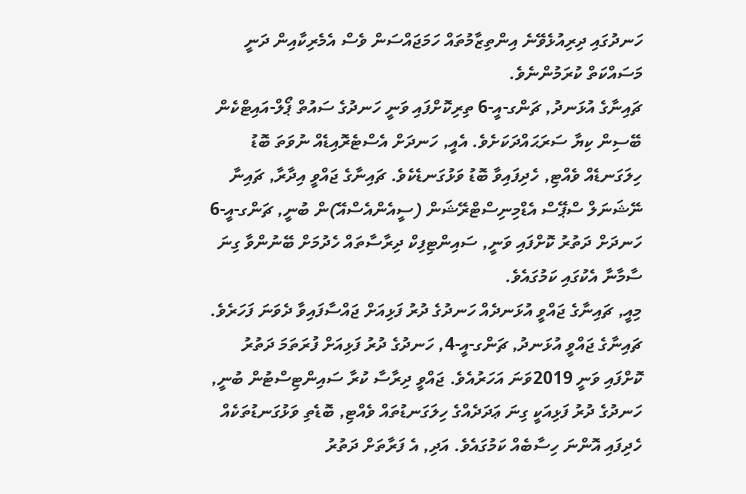ހަނދުގައި ދިރިއުޅެވޭނެ އިންތިޒާމުތައް ހަމަޖައްސަން ވެސް އެމެރިކާއިން ދަނީ މަސައްކަތް ކުރަމުންނެވެ.
ޗައިނާގެ އުޅަނދު, ޗަންގ-އީ-6 ތިރިކޮށްފައި ވަނީ ހަނދުގެ ސައުތް ޕޯލް-އައިޓްކެން ބޭސިން ކިޔާ ސަރަޙައްދަކަށެވެ. އެއީ, ހަނދަށް އެސްޓެރޮއިޑެއް ނުވަތަ ބޮޑު ހިލަގަނޑެއް ވެއްޓި, ހެދިފައިވާ ބޮޑު ވަޅުގަނޑެކެވެ. ޗައިނާގެ ޖައްވީ އިދާރާ, ޗައިނާ ނޭޝަނަލް ސްޕޭސް އެޑްމިނިސްޓްރޭޝަން (ސީއެންއެސްއޭ)ން ބުނީ, ޗަންގ-އީ-6 ހަނދަށް ދަތުރު ކޮށްފައި ވަނީ, ސައިންޓިފިކް ދިރާސާތައް ހެދުމަށް ބޭނުންވާ ގިނަ ސާމާނާ އެކުގައި ކަމުގައެވެ.
މިއީ, ޗައިނާގެ ޖައްވީ އުޅަނދެއް ހަނދުގެ ދުރު ފަޅިއަށް ޖައްސާފައިވާ ދެވަނަ ފަހަރެވެ. ޗައިނާގެ ޖައްވީ އުޅަނދު, ޗަންގ-އީ-4, ހަނދުގެ ދުރު ފަޅިއަށް ފުރަތަމަ ދަތުރު ކޮށްފައި ވަނީ 2019ވަނަ އަހަރުއެވެ. ޖައްވީ ދިރާސާ ކުރާ ސައިންޓިސްޓުން ބުނީ, ހަނދުގެ ދުރު ފަޅިއަކީ ގިނަ ޢަދަދެއްގެ ހިލަގަނޑުތައް ވެއްޓި, ބޮޑެތި ވަޅުގަނޑުތަކެއް ހެދިފައި އޮންނަ ހިސާބެއް ކަމުގައެވެ. އަދި, އެ ފަރާތަށް ދަތުރު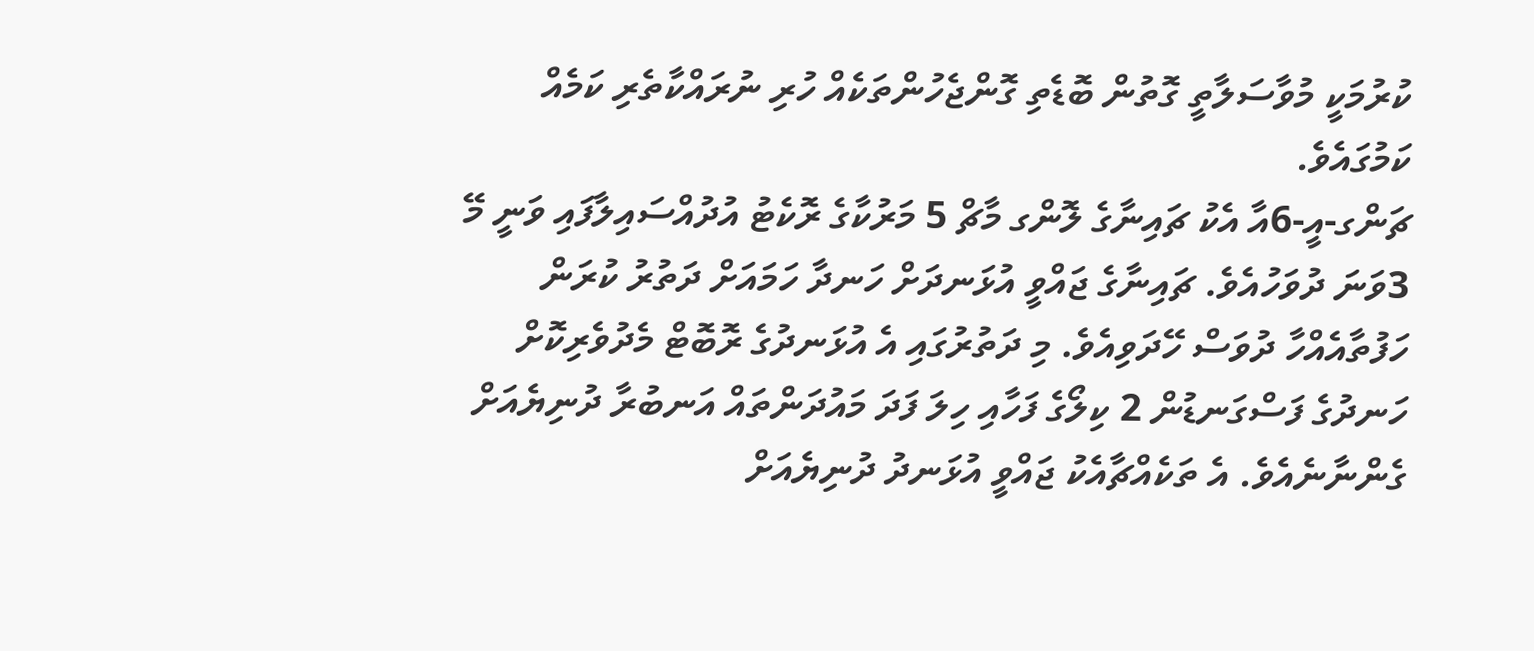ކުރުމަކީ މުވާސަލާތީ ގޮތުން ބޮޑެތި ގޮންޖެހުންތަކެއް ހުރި ނުރައްކާތެރި ކަމެއް ކަމުގައެވެ.
ޗަންގ-އީ-6އާ އެކު ޗައިނާގެ ލޮންގ މާޗް 5 މަރުކާގެ ރޮކެޓު އުދުއްސައިލާފައި ވަނީ މޭ 3ވަނަ ދުވަހުއެވެ. ޗައިނާގެ ޖައްވީ އުޅަނދަށް ހަނދާ ހަމައަށް ދަތުރު ކުރަން ހަފުތާއެއްހާ ދުވަސް ހޭދަވިއެވެ. މި ދަތުރުގައި އެ އުޅަނދުގެ ރޮބޮޓް މެދުވެރިކޮށް ހަނދުގެ ފަސްގަނޑުން 2 ކިލޯގެ ފަހާއި ހިލަ ފަދަ މައުދަންތައް އަނބުރާ ދުނިޔެއަށް ގެންނާނެއެވެ. އެ ތަކެއްޗާއެކު ޖައްވީ އުޅަނދު ދުނިޔެއަށް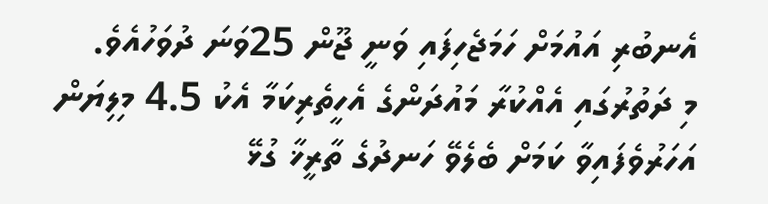އެނބުރި އައުމަށް ހަމަޖެހިފައި ވަނީ ޖޫން 25ވަނަ ދުވަހުއެވެ.
މި ދަތުރުގައި އެއްކުރާ މައުދަންގެ އެހީތެރިކަމާ އެކު 4.5 މިލިޔަން އަހަރުވެފައިވާ ކަމަށް ބެލެވޭ ހަނދުގެ ތާރީޚާ ގުޅޭ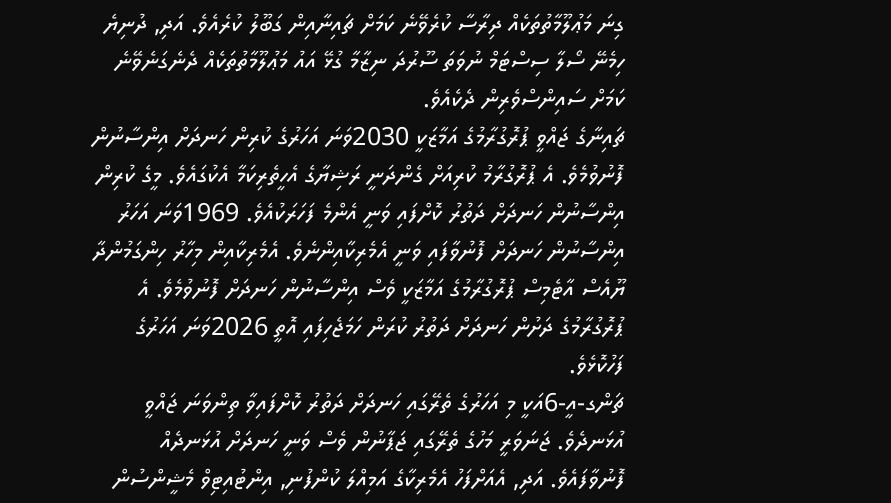ގިނަ މަޢުލޫމާތުތަކެއް ދިރާސާ ކުރެވޭނެ ކަމަށް ޗައިނާއިން ގަބޫލު ކުރެއެވެ. އަދި, ދުނިޔެ ހިމެނޭ ސޯލާ ސިސްޓަމް ނުވަތަ ސޫރުދަ ނިޒާމާ ގުޅޭ އައު މަޢުލޫމާތުތަކެއް ދެނެގަނެވޭނެ ކަމަށް ސައިންސްވެރިން ދެކެއެވެ.
ޗައިނާގެ ޖައްވީ ޕުރޮގުރާމުގެ އަމާޒަކީ 2030ވަނަ އަހަރުގެ ކުރިން ހަނދަށް އިންސާނުން ފޮނުވުމެވެ. އެ ޕުރޮގުރާމު ކުރިއަށް ގެންދަނީ ރަޝިޔާގެ އެހީތެރިކަމާ އެކުގައެވެ. މީގެ ކުރިން އިންސާނުން ހަނދަށް ދަތުރު ކޮށްފައި ވަނީ އެންމެ ފަހަރަކުއެވެ. 1969ވަނަ އަހަރު އިންސާނުން ހަނދަށް ފޮނުވާފައި ވަނީ އެމެރިކާއިންނެވެ. އެމެރިކާއިން މިހާރު ހިންގަމުންދާ ޔޫއެސް އާޓެމިސް ޕުރޮގުރާމުގެ އަމާޒަކީ ވެސް އިންސާނުން ހަނދަށް ފޮނުވުމެވެ. އެ ޕުރޮގުރާމުގެ ދަށުން ހަނދަށް ދަތުރު ކުރަން ހަމަޖެހިފައި އޮތީ 2026ވަނަ އަހަރުގެ ފަހުކޮޅެވެ.
ޗަންގ-އީ-6އަކީ މި އަހަރުގެ ތެރޭގައި ހަނދަށް ދަތުރު ކޮށްފައިވާ ތިންވަނަ ޖައްވީ އުޅަނދެވެ. ޖަނަވަރީ މަހުގެ ތެރޭގައި ޖަޕާނުން ވެސް ވަނީ ހަނދަށް އުޅަނދެއް ފޮނުވާފައެވެ. އަދި, އެއަށްފަހު އެމެރިކާގެ އަމިއްލަ ކުންފުނި, އިންޓުއިޓިވް މެޝީންސުން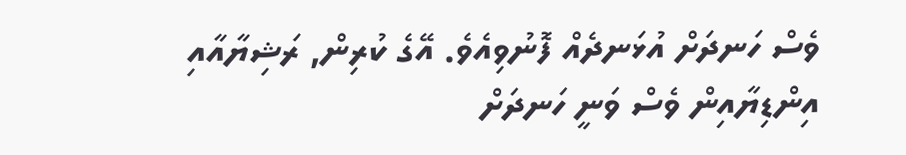ވެސް ހަނދަށް އުޅަނދެއް ފޮނުވިއެވެ. އޭގެ ކުރިން, ރަޝިޔާއާއި އިންޑިޔާއިން ވެސް ވަނީ ހަނދަށް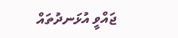ޖައްވީ އުޅަނދުތައް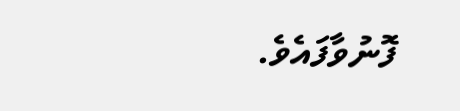ފޮނުވާފައެވެ.